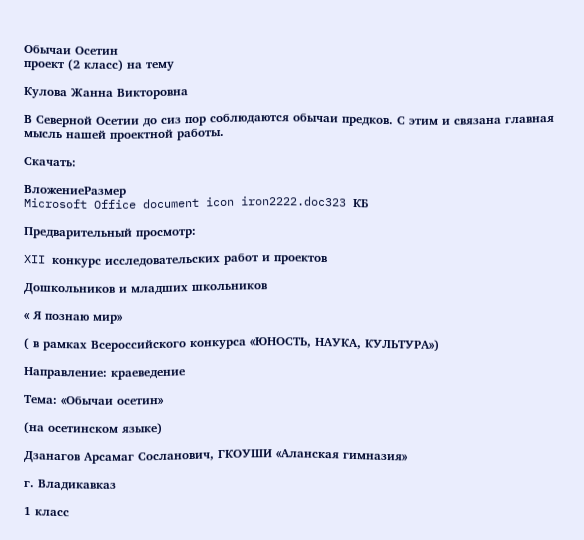Обычаи Осетин
проект (2 класс) на тему

Кулова Жанна Викторовна

В Северной Осетии до сиз пор соблюдаются обычаи предков. С этим и связана главная мысль нашей проектной работы.

Скачать:

ВложениеРазмер
Microsoft Office document icon iron2222.doc323 КБ

Предварительный просмотр:

XII конкурс исследовательских работ и проектов

Дошкольников и младших школьников

« Я познаю мир»

( в рамках Всероссийского конкурса «ЮНОСТЬ, НАУКА, КУЛЬТУРА»)

Направление: краеведение

Тема: «Обычаи осетин»

(на осетинском языке)

Дзанагов Арсамаг Сосланович, ГКОУШИ «Аланская гимназия»

г. Владикавказ

1 класс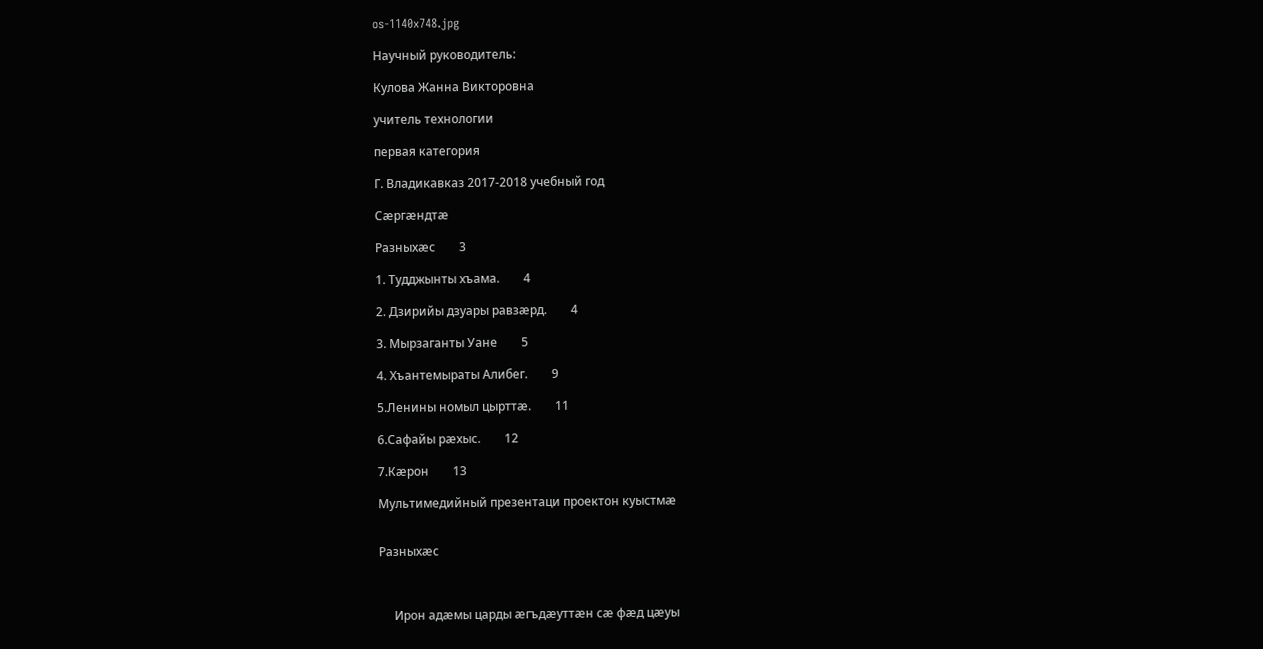os-1140x748.jpg

Научный руководитель:

Кулова Жанна Викторовна

учитель технологии

первая категория

Г. Владикавказ 2017-2018 учебный год

Сæргæндтæ

Разныхæс        3

1. Тудджынты хъама.        4

2. Дзирийы дзуары равзæрд.        4

3. Мырзаганты Уане        5

4. Хъантемыраты Алибег.        9

5.Ленины номыл цырттæ.        11

6.Сафайы рæхыс.        12

7.Кæрон        13

Мультимедийный презентаци проектон куыстмæ


Разныхæс



     Ирон адæмы царды æгъдæуттæн сæ фæд цæуы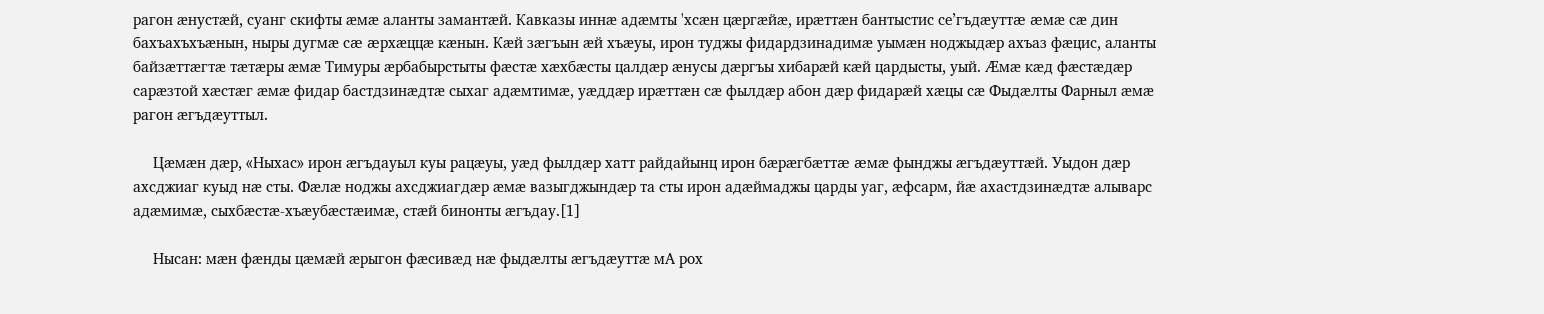рагон æнустæй, суанг скифты æмæ аланты замантæй. Кавказы иннæ адæмты 'хсæн цæргæйæ, ирæттæн бантыстис се’гъдæуттæ æмæ сæ дин бахъахъхъæнын, ныры дугмæ сæ æрхæццæ кæнын. Кæй зæгъын æй хъæуы, ирон туджы фидардзинадимæ уымæн ноджыдæр ахъаз фæцис, аланты байзæттæгтæ тæтæры æмæ Тимуры æрбабырстыты фæстæ хæхбæсты цалдæр æнусы дæргъы хибарæй кæй цардысты, уый. Æмæ кæд фæстæдæр сарæзтой хæстæг æмæ фидар бастдзинæдтæ сыхаг адæмтимæ, уæддæр ирæттæн сæ фылдæр абон дæр фидарæй хæцы сæ Фыдæлты Фарныл æмæ рагон æгъдæуттыл.

     Цæмæн дæр, «Ныхас» ирон æгъдауыл куы рацæуы, уæд фылдæр хатт райдайынц ирон бæрæгбæттæ æмæ фынджы æгъдæуттæй. Уыдон дæр ахсджиаг куыд нæ сты. Фæлæ ноджы ахсджиагдæр æмæ вазыгджындæр та сты ирон адæймаджы царды уаг, æфсарм, йæ ахастдзинæдтæ алыварс адæмимæ, сыхбæстæ-хъæубæстæимæ, стæй бинонты æгъдау.[1]

     Нысан: мæн фæнды цæмæй æрыгон фæсивæд нæ фыдæлты æгъдæуттæ мА рох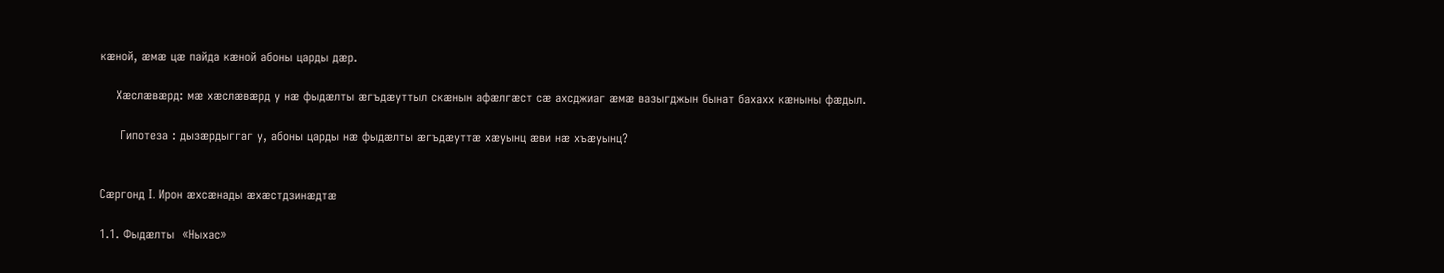кæной, æмæ цæ пайда кæной абоны царды дæр.

    Хæслæвæрд: мæ хæслæвæрд у нæ фыдæлты æгъдæуттыл скæнын афæлгæст сæ ахсджиаг æмæ вазыгджын бынат бахахх кæныны фæдыл.

     Гипотеза : дызæрдыггаг у, абоны царды нæ фыдæлты æгъдæуттæ хæуынц æви нæ хъæуынц?


Сæргонд I. Ирон æхсæнады æхæстдзинæдтæ

1.1. Фыдæлты  «Ныхас»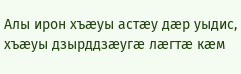Алы ирон хъæуы астæу дæр уыдис, хъæуы дзырддзæугæ лæгтæ кæм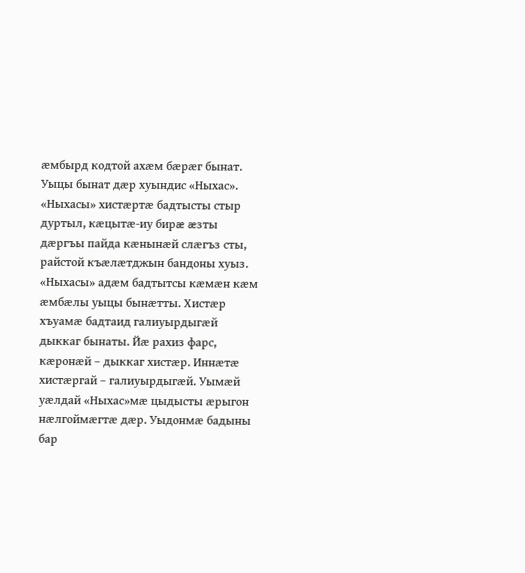æмбырд кодтой ахæм бæрæг бынат. Уыцы бынат дæр хуындис «Ныхас». «Ныхасы» хистæртæ бадтысты стыр дуртыл, кæцытæ-иу бирæ æзты дæргъы пайда кæнынæй слæгъз сты, райстой къæлæтджын бандоны хуыз. «Ныхасы» адæм бадтытсы кæмæн кæм æмбæлы уыцы бынæтты. Хистæр хъуамæ бадтаид галиуырдыгæй дыккаг бынаты. Йæ рахиз фарс, кæронæй – дыккаг хистæр. Иннæтæ хистæргай – галиуырдыгæй. Уымæй уæлдай «Ныхас»мæ цыдысты æрыгон нæлгоймæгтæ дæр. Уыдонмæ бадыны бар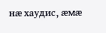нæ хаудис, æмæ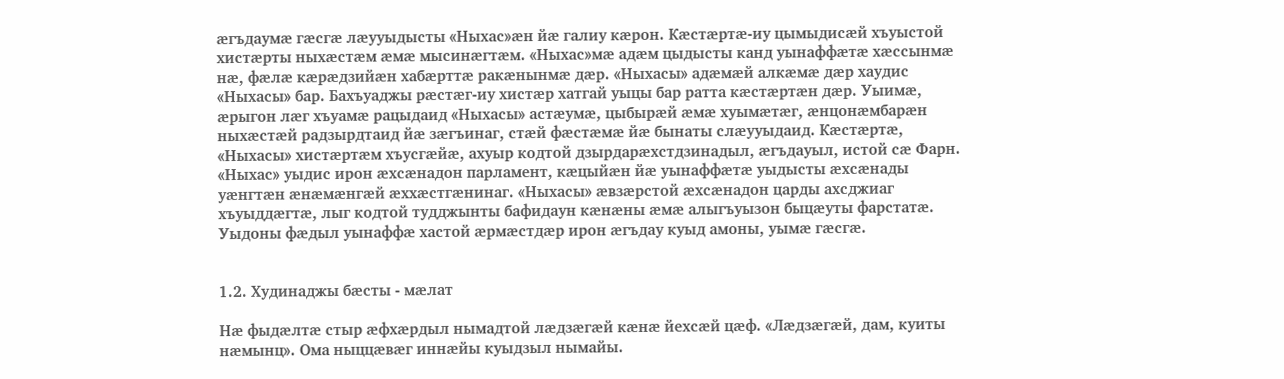æгъдаумæ гæсгæ лæууыдысты «Ныхас»æн йæ галиу кæрон. Кæстæртæ-иу цымыдисæй хъуыстой хистæрты ныхæстæм æмæ мысинæгтæм. «Ныхас»мæ адæм цыдысты канд уынаффæтæ хæссынмæ нæ, фæлæ кæрæдзийæн хабæрттæ ракæнынмæ дæр. «Ныхасы» адæмæй алкæмæ дæр хаудис «Ныхасы» бар. Бахъуаджы рæстæг-иу хистæр хатгай уыцы бар ратта кæстæртæн дæр. Уыимæ, æрыгон лæг хъуамæ рацыдаид «Ныхасы» астæумæ, цыбырæй æмæ хуымæтæг, æнцонæмбарæн ныхæстæй радзырдтаид йæ зæгъинаг, стæй фæстæмæ йæ бынаты слæууыдаид. Кæстæртæ, «Ныхасы» хистæртæм хъусгæйæ, ахуыр кодтой дзырдарæхстдзинадыл, æгъдауыл, истой сæ Фарн. «Ныхас» уыдис ирон æхсæнадон парламент, кæцыйæн йæ уынаффæтæ уыдысты æхсæнады уæнгтæн æнæмæнгæй æххæстгæнинаг. «Ныхасы» æвзæрстой æхсæнадон царды ахсджиаг хъуыддæгтæ, лыг кодтой тудджынты бафидаун кæнæны æмæ алыгъуызон быцæуты фарстатæ. Уыдоны фæдыл уынаффæ хастой æрмæстдæр ирон æгъдау куыд амоны, уымæ гæсгæ.


1.2. Худинаджы бæсты - мæлат

Нæ фыдæлтæ стыр æфхæрдыл нымадтой лæдзæгæй кæнæ йехсæй цæф. «Лæдзæгæй, дам, куиты нæмынц». Ома ныццæвæг иннæйы куыдзыл нымайы.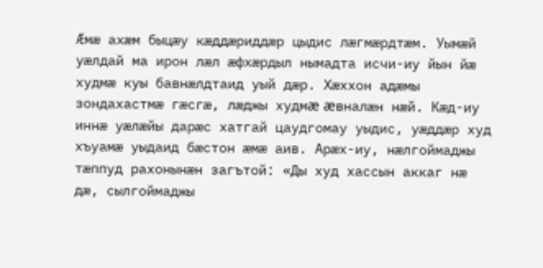Æмæ ахæм быцæу кæддæриддæр цыдис лæгмæрдтæм. Уымæй уæлдай ма ирон лæл æфхæрдыл нымадта исчи-иу йын йæ худмæ куы бавнæлдтаид уый дæр. Хæххон адæмы зондахастмæ гæсгæ, лæджы худмæ æвналæн нæй. Кæд-иу иннæ уæлæйы дарæс хатгай цаудгомау уыдис, уæддæр худ хъуамæ уыдаид бæстон æмæ аив. Арæх-иу, нæлгоймаджы тæппуд рахонынæн загътой: «Ды худ хассын аккаг нæ дæ, сылгоймаджы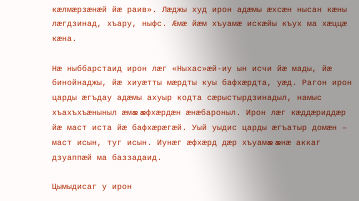кæлмæрзæнæй йæ раив». Лæджы худ ирон адæмы æхсæн нысан кæны лæгдзинад, хъару, ныфс. Æмæ йæм хъуамæ искæйы къух ма хæццæ кæна.

Нæ ныббарстаид ирон лæг «Ныхас»æй-иу ын исчи йæ мады, йæ бинойнаджы, йæ хиуæтты мæрдты куы бафхæрдта, уæд. Рагон ирон царды æгъдау адæмы ахуыр кодта сæрыстырдзинадыл, намыс хъахъхъæныныл æмæ æфхæрдæн æнæбароныл. Ирон лæг кæддæриддæр йæ маст иста йæ бафхæрæгæй. Уый уыдис царды æгъатыр домæн – маст исын, туг исын. Иунæг æфхæрд дæр хъуамæ æнæ аккаг дзуаппæй ма баззадаид.

Цымыдисаг у ирон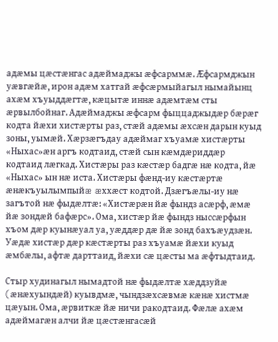адæмы цæстæнгас адæймаджы æфсарммæ. Æфсармджын уæвгæйæ, ирон адæм хатгай æфсæрмыйагыл нымайынц ахæм хъуыддæгтæ, кæцытæ иннæ адæмтæм сты æрвылбойнаг. Адæймаджы æфсарм фыццаджыдæр бæрæг кодта йæхи хистæрты раз, стæй адæмы æхсæн дарын куыд зоны, уымæй. Хæрзæгъдау адæймаг хъуамæ хистæрты «Ныхас»æн аргъ кодтаид, стæй сын кæмдæриддæр кодтаид лæгкад. Хистæры раз кæстæр бадгæ нæ кодта, йæ «Ныхас» ын нæ иста. Хистæры фæнд-иу кæстæртæ æнæкъуылымпыйæ æххæст кодтой. Дзæгъæлы-иу нæ загътой нæ фыдæлтæ: «Хистæрæн йæ фындз асæрф, æмæ йæ зондæй бафæрс». Ома, хистæр йæ фындз ныссæрфын хъом дæр куынæуал уа, уæддæр дæ йæ зонд бахъæудзæн. Уæдæ хистæр дæр кæстæрты раз хъуамæ йæхи куыд æмбæлы, афтæ дарттаид, йæхи сæ цæсты ма æфтыдтаид.

Стыр худинагыл нымадтой нæ фыдæлтæ хæддзуйæ (æнæхуындæй) куывдмæ, чындзæхсæвмæ кæнæ хистмæ цæуын. Ома, æрвиткæ йæ ничи ракодтаид. Фæлæ ахæм адæймагæн алчи йæ цæстæнгасæй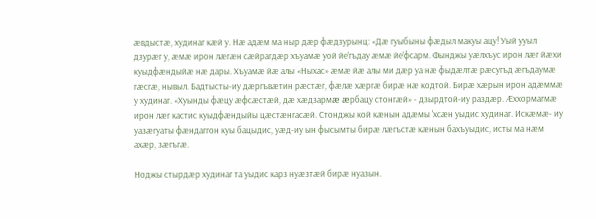æвдыстæ, худинаг кæй у. Нæ адæм ма ныр дæр фæдзурынц: «Дæ гуыбыны фæдыл макуы ацу! Уый ууыл дзурæг у, æмæ ирон лæгæн сæйрагдæр хъуамæ уой йе’гъдау æмæ йе’фсарм. Фынджы уæлхъус ирон лæг йæхи куыдфæндыйæ нæ дары. Хъуамæ йæ алы «Ныхас» æмæ йæ алы ми дæр уа нæ фыдæлтæ рæсугъд æгъдаумæ гæсгæ, нывыл. Бадтысты-иу дæргъвæтин рæстæг, фæлæ хæргæ бирæ нæ кодтой. Бирæ хæрын ирон адæммæ у худинаг. «Хуынды фæцу æфсæстæй, дæ хæдзармæ æрбацу стонгæй» - дзырдтой-иу раздæр. Æххормагмæ ирон лæг кастис куыдфæндыйы цæстæнгасæй. Стонджы кой кæнын адæмы 'хсæн уыдис худинаг. Искæмæ- иу уазæгуаты фæндаггон куы бацыдис, уæд-иу ын фысымты бирæ лæгъстæ кæнын бахъуыдис, исты ма нæм ахæр, зæгъгæ.

Ноджы стырдæр худинаг та уыдис карз нуæзтæй бирæ нуазын.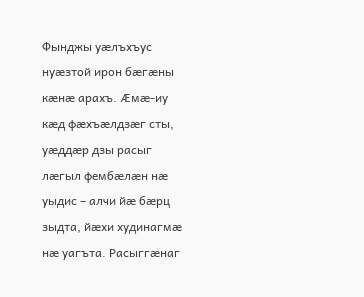Фынджы уæлъхъус нуæзтой ирон бæгæны кæнæ арахъ. Æмæ-иу кæд фæхъæлдзæг сты, уæддæр дзы расыг лæгыл фембæлæн нæ уыдис – алчи йæ бæрц зыдта, йæхи худинагмæ нæ уагъта. Расыггæнаг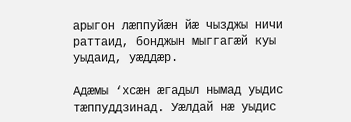арыгон лæппуйæн йæ чызджы ничи раттаид, бонджын мыггагæй куы уыдаид, уæддæр.

Адæмы ‘хсæн æгадыл нымад уыдис тæппуддзинад. Уæлдай нæ уыдис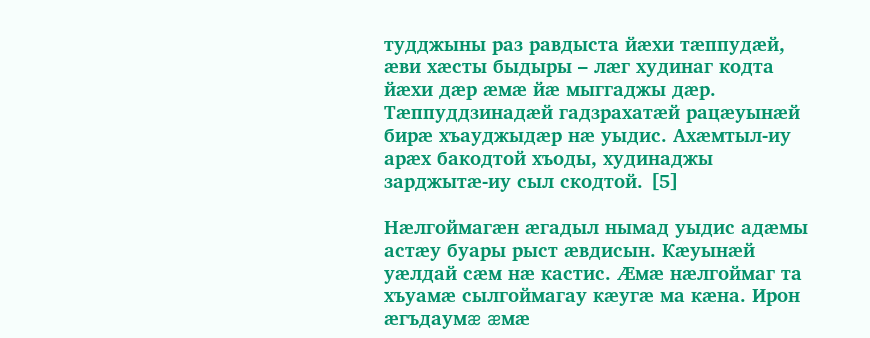тудджыны раз равдыста йæхи тæппудæй, æви хæсты быдыры – лæг худинаг кодта йæхи дæр æмæ йæ мыггаджы дæр. Тæппуддзинадæй гадзрахатæй рацæуынæй бирæ хъауджыдæр нæ уыдис. Ахæмтыл-иу арæх бакодтой хъоды, худинаджы зарджытæ-иу сыл скодтой. [5]

Нæлгоймагæн æгадыл нымад уыдис адæмы астæу буары рыст æвдисын. Кæуынæй уæлдай сæм нæ кастис. Æмæ нæлгоймаг та хъуамæ сылгоймагау кæугæ ма кæна. Ирон æгъдаумæ æмæ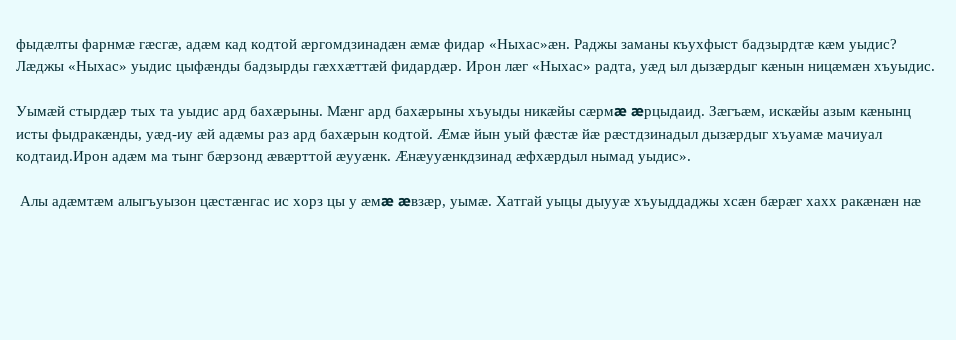фыдæлты фарнмæ гæсгæ, адæм кад кодтой æргомдзинадæн æмæ фидар «Ныхас»æн. Раджы заманы къухфыст бадзырдтæ кæм уыдис? Лæджы «Ныхас» уыдис цыфæнды бадзырды гæххæттæй фидардæр. Ирон лæг «Ныхас» радта, уæд ыл дызæрдыг кæнын ницæмæн хъуыдис.

Уымæй стырдæр тых та уыдис ард бахæрыны. Мæнг ард бахæрыны хъуыды никæйы сæрмæ æрцыдаид. Зæгъæм, искæйы азым кæнынц исты фыдракæнды, уæд-иу æй адæмы раз ард бахæрын кодтой. Æмæ йын уый фæстæ йæ рæстдзинадыл дызæрдыг хъуамæ мачиуал кодтаид.Ирон адæм ма тынг бæрзонд æвæрттой æууæнк. Æнæууæнкдзинад æфхæрдыл нымад уыдис».

 Алы адæмтæм алыгъуызон цæстæнгас ис хорз цы у æмæ æвзæр, уымæ. Хатгай уыцы дыууæ хъуыддаджы хсæн бæрæг хахх ракæнæн нæ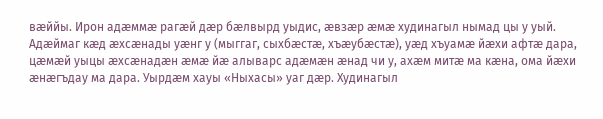вæййы. Ирон адæммæ рагæй дæр бæлвырд уыдис, æвзæр æмæ худинагыл нымад цы у уый. Адæймаг кæд æхсæнады уæнг у (мыггаг, сыхбæстæ, хъæубæстæ), уæд хъуамæ йæхи афтæ дара, цæмæй уыцы æхсæнадæн æмæ йæ алыварс адæмæн æнад чи у, ахæм митæ ма кæна, ома йæхи æнæгъдау ма дара. Уырдæм хауы «Ныхасы» уаг дæр. Худинагыл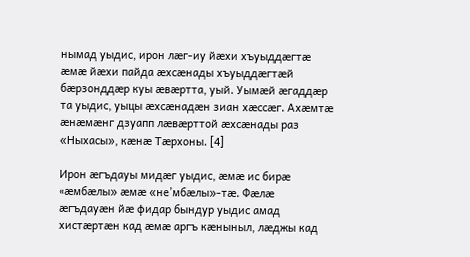нымад уыдис, ирон лæг-иу йæхи хъуыддæгтæ æмæ йæхи пайда æхсæнады хъуыддæгтæй бæрзонддæр куы æвæртта, уый. Уымæй æгаддæр та уыдис, уыцы æхсæнадæн зиан хæссæг. Ахæмтæ æнæмæнг дзуапп лæвæрттой æхсæнады раз «Ныхасы», кæнæ Тæрхоны. [4]

Ирон æгъдауы мидæг уыдис, æмæ ис бирæ «æмбæлы» æмæ «не’мбæлы»-тæ. Фæлæ æгъдауæн йæ фидар бындур уыдис амад хистæртæн кад æмæ аргъ кæныныл, лæджы кад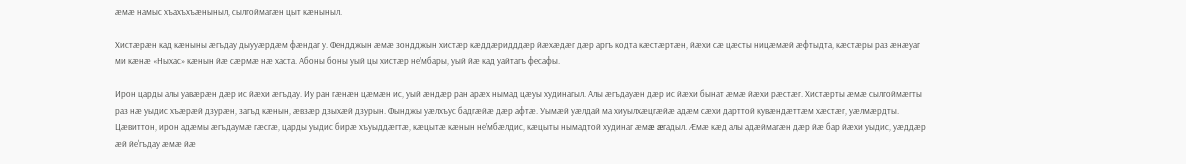æмæ намыс хъахъхъæныныл, сылгоймагæн цыт кæныныл.

Хистæрæн кад кæныны æгъдау дыууæрдæм фæндаг у. Фендджын æмæ зондджын хистæр кæддæридддæр йæхæдæг дæр аргъ кодта кæстæртæн, йæхи сæ цæсты ницæмæй æфтыдта, кæстæры раз æнæуаг ми кæнæ «Ныхас» кæнын йæ сæрмæ нæ хаста. Абоны боны уый цы хистæр не’мбары, уый йæ кад уайтагъ фесафы.

Ирон царды алы уавæрæн дæр ис йæхи æгъдау. Иу ран гæнæн цæмæн ис, уый æндæр ран арæх нымад цæуы худинагыл. Алы æгъдауæн дæр ис йæхи бынат æмæ йæхи рæстæг. Хистæрты æмæ сылгоймæгты раз нæ уыдис хъæрæй дзурæн, загъд кæнын, æвзæр дзыхæй дзурын. Фынджы уæлхъус бадгæйæ дæр афтæ. Уымæй уæлдай ма хиуылхæцгæйæ адæм сæхи дарттой кувæндæттæм хæстæг, уæлмæрдты. Цæвиттон, ирон адæмы æгъдаумæ гæсгæ, царды уыдис бирæ хъуыддæгтæ, кæцытæ кæнын не’мбæлдис, кæцыты нымадтой худинаг æмæ æгадыл. Æмæ кæд алы адæймагæн дæр йæ бар йæхи уыдис, уæддæр æй йе'гъдау æмæ йæ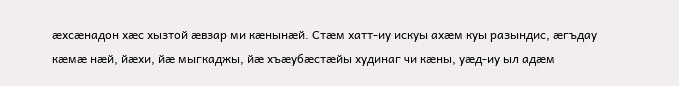æхсæнадон хæс хызтой æвзар ми кæнынæй. Стæм хатт-иу искуы ахæм куы разындис, æгъдау кæмæ нæй, йæхи, йæ мыгкаджы, йæ хъæубæстæйы худинаг чи кæны, уæд-иу ыл адæм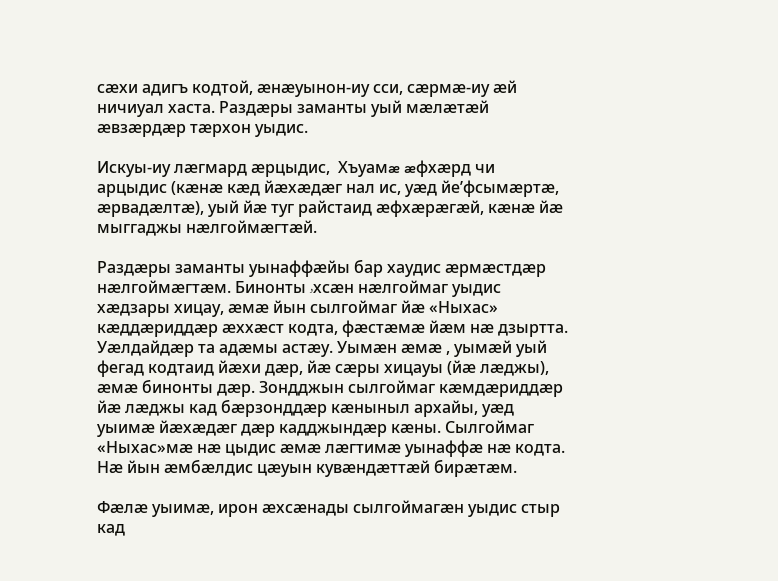сæхи адигъ кодтой, æнæуынон-иу сси, сæрмæ-иу æй ничиуал хаста. Раздæры заманты уый мæлæтæй æвзæрдæр тæрхон уыдис.

Искуы-иу лæгмард æрцыдис,  Хъуамæ æфхæрд чи арцыдис (кæнæ кæд йæхæдæг нал ис, уæд йе’фсымæртæ, æрвадæлтæ), уый йæ туг райстаид æфхæрæгæй, кæнæ йæ мыггаджы нæлгоймæгтæй.

Раздæры заманты уынаффæйы бар хаудис æрмæстдæр нæлгоймæгтæм. Бинонты ۥхсæн нæлгоймаг уыдис хæдзары хицау, æмæ йын сылгоймаг йæ «Ныхас» кæддæриддæр æххæст кодта, фæстæмæ йæм нæ дзыртта. Уæлдайдæр та адæмы астæу. Уымæн æмæ , уымæй уый фегад кодтаид йæхи дæр, йæ сæры хицауы (йæ лæджы), æмæ бинонты дæр. Зондджын сылгоймаг кæмдæриддæр йæ лæджы кад бæрзонддæр кæныныл архайы, уæд уыимæ йæхæдæг дæр кадджындæр кæны. Сылгоймаг «Ныхас»мæ нæ цыдис æмæ лæгтимæ уынаффæ нæ кодта. Нæ йын æмбæлдис цæуын кувæндæттæй бирæтæм.

Фæлæ уыимæ, ирон æхсæнады сылгоймагæн уыдис стыр кад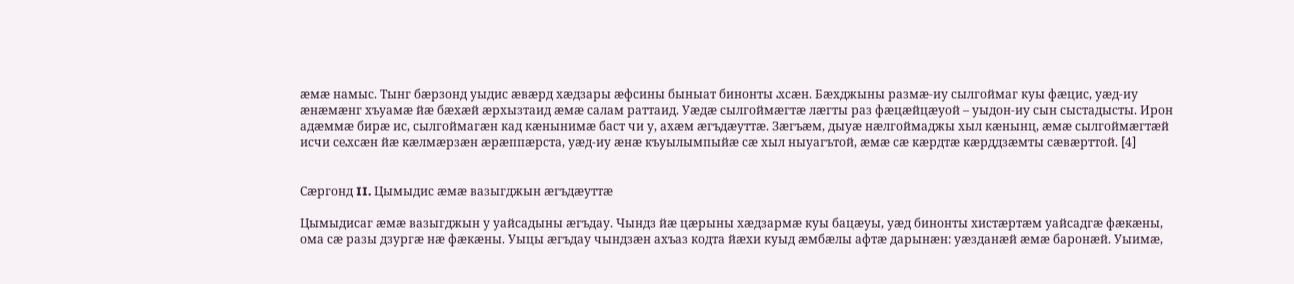æмæ намыс. Тынг бæрзонд уыдис æвæрд хæдзары æфсины быныат бинонты ۥхсæн. Бæхджыны размæ-иу сылгоймаг куы фæцис, уæд-иу æнæмæнг хъуамæ йæ бæхæй æрхызтаид æмæ салам раттаид. Уæдæ сылгоймæгтæ лæгты раз фæцæйцæуой – уыдон-иу сын сыстадысты. Ирон адæммæ бирæ ис, сылгоймагæн кад кæнынимæ баст чи у, ахæм æгъдæуттæ. Зæгъæм, дыуæ нæлгоймаджы хыл кæнынц, æмæ сылгоймæгтæй исчи сеۥхсæн йæ кæлмæрзæн æрæппæрста, уæд-иу æнæ къуылымпыйæ сæ хыл ныуагътой, æмæ сæ кæрдтæ кæрддзæмты сæвæрттой. [4]


Сæргонд II. Цымыдис æмæ вазыгджын æгъдæуттæ

Цымыдисаг æмæ вазыгджын у уайсадыны æгъдау. Чындз йæ цæрыны хæдзармæ куы бацæуы, уæд бинонты хистæртæм уайсадгæ фæкæны, ома сæ разы дзургæ нæ фæкæны. Уыцы æгъдау чындзæн ахъаз кодта йæхи куыд æмбæлы афтæ дарынæн: уæзданæй æмæ баронæй. Уыимæ,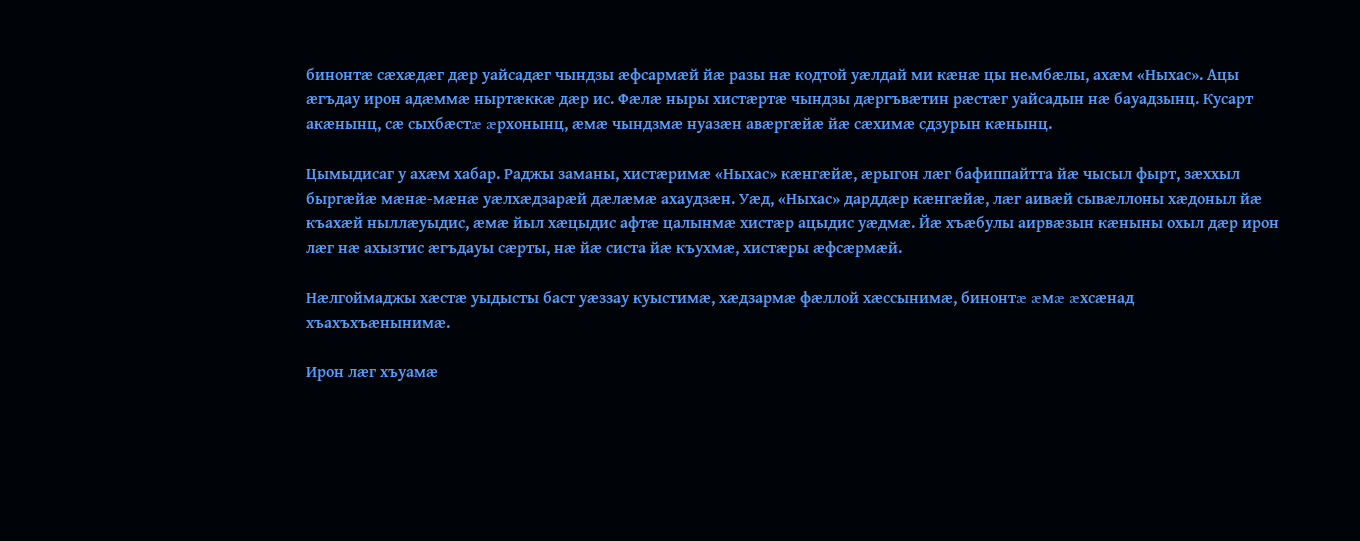бинонтæ сæхæдæг дæр уайсадæг чындзы æфсармæй йæ разы нæ кодтой уæлдай ми кæнæ цы неۥмбæлы, ахæм «Ныхас». Ацы æгъдау ирон адæммæ ныртæккæ дæр ис. Фæлæ ныры хистæртæ чындзы дæргъвæтин рæстæг уайсадын нæ бауадзынц. Кусарт акæнынц, сæ сыхбæстæ æрхонынц, æмæ чындзмæ нуазæн авæргæйæ йæ сæхимæ сдзурын кæнынц.

Цымыдисаг у ахæм хабар. Раджы заманы, хистæримæ «Ныхас» кæнгæйæ, æрыгон лæг бафиппайтта йæ чысыл фырт, зæххыл быргæйæ мæнæ-мæнæ уæлхæдзарæй дæлæмæ ахаудзæн. Уæд, «Ныхас» дарддæр кæнгæйæ, лæг аивæй сывæллоны хæдоныл йæ къахæй ныллæуыдис, æмæ йыл хæцыдис афтæ цалынмæ хистæр ацыдис уæдмæ. Йæ хъæбулы аирвæзын кæныны охыл дæр ирон лæг нæ ахызтис æгъдауы сæрты, нæ йæ систа йæ къухмæ, хистæры æфсæрмæй.

Нæлгоймаджы хæстæ уыдысты баст уæззау куыстимæ, хæдзармæ фæллой хæссынимæ, бинонтæ æмæ æхсæнад хъахъхъæнынимæ.

Ирон лæг хъуамæ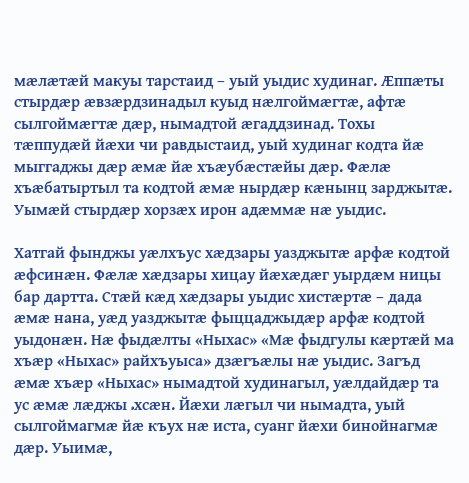мæлæтæй макуы тарстаид – уый уыдис худинаг. Æппæты стырдæр æвзæрдзинадыл куыд нæлгоймæгтæ, афтæ сылгоймæгтæ дæр, нымадтой æгаддзинад. Тохы тæппудæй йæхи чи равдыстаид, уый худинаг кодта йæ мыггаджы дæр æмæ йæ хъæубæстæйы дæр. Фæлæ хъæбатыртыл та кодтой æмæ нырдæр кæнынц зарджытæ. Уымæй стырдæр хорзæх ирон адæммæ нæ уыдис.

Хатгай фынджы уæлхъус хæдзары уазджытæ арфæ кодтой æфсинæн. Фæлæ хæдзары хицау йæхæдæг уырдæм ницы бар дартта. Стæй кæд хæдзары уыдис хистæртæ – дада æмæ нана, уæд уазджытæ фыццаджыдæр арфæ кодтой уыдонæн. Нæ фыдæлты «Ныхас» «Мæ фыдгулы кæртæй ма хъæр «Ныхас» райхъуыса» дзæгъæлы нæ уыдис. Загъд æмæ хъæр «Ныхас» нымадтой худинагыл, уæлдайдæр та ус æмæ лæджы ۥхсæн. Йæхи лæгыл чи нымадта, уый сылгоймагмæ йæ къух нæ иста, суанг йæхи бинойнагмæ дæр. Уыимæ,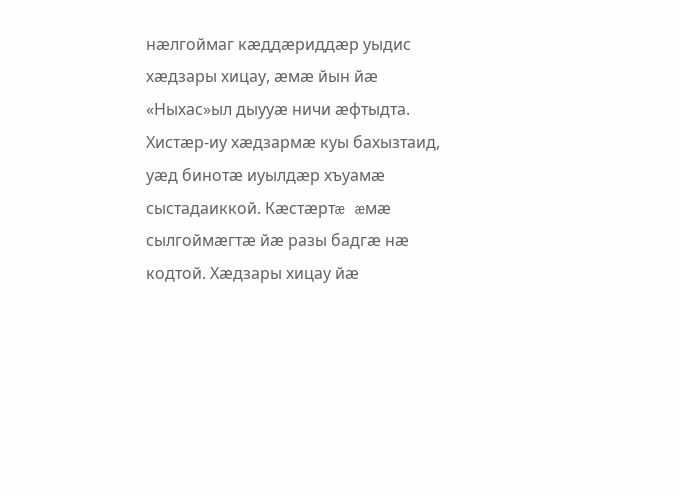нæлгоймаг кæддæриддæр уыдис хæдзары хицау, æмæ йын йæ «Ныхас»ыл дыууæ ничи æфтыдта. Хистæр-иу хæдзармæ куы бахызтаид, уæд бинотæ иуылдæр хъуамæ сыстадаиккой. Кæстæртæ æмæ сылгоймæгтæ йæ разы бадгæ нæ кодтой. Хæдзары хицау йæ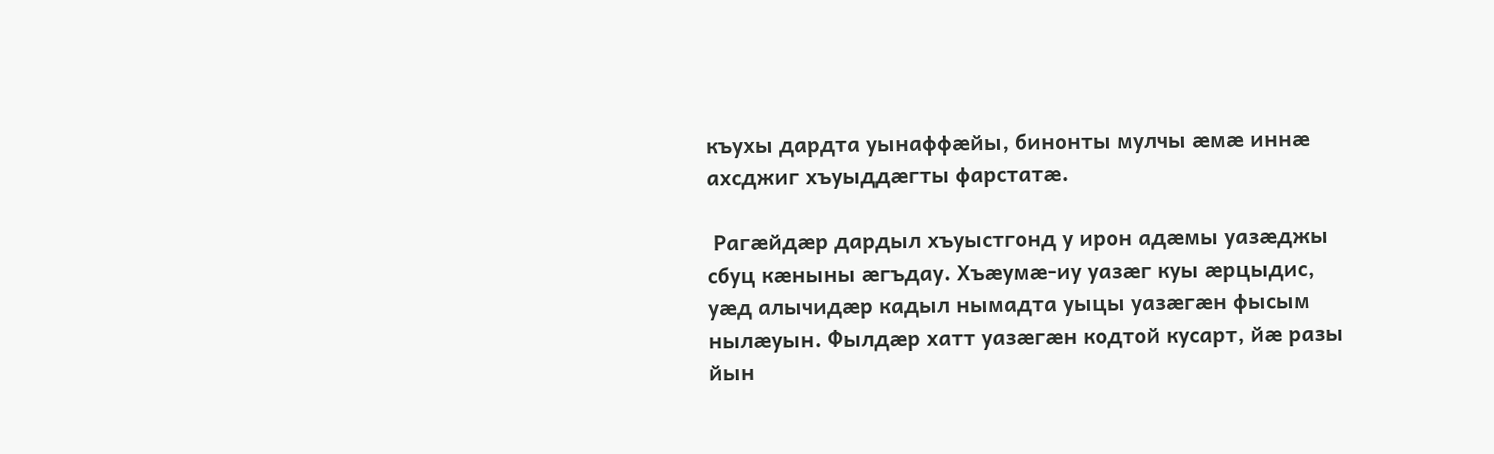къухы дардта уынаффæйы, бинонты мулчы æмæ иннæ ахсджиг хъуыддæгты фарстатæ.

 Рагæйдæр дардыл хъуыстгонд у ирон адæмы уазæджы сбуц кæныны æгъдау. Хъæумæ-иу уазæг куы æрцыдис, уæд алычидæр кадыл нымадта уыцы уазæгæн фысым нылæуын. Фылдæр хатт уазæгæн кодтой кусарт, йæ разы йын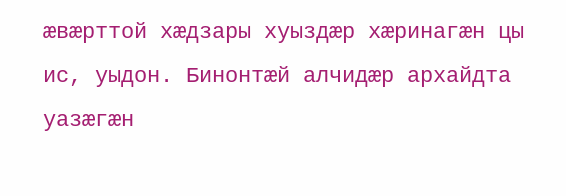æвæрттой хæдзары хуыздæр хæринагæн цы ис, уыдон. Бинонтæй алчидæр архайдта уазæгæн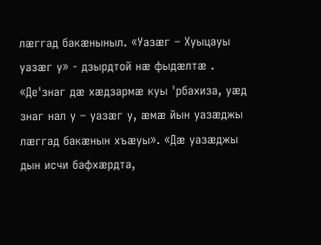лæггад бакæныныл. «Уазæг – Хуыцауы уазæг у» - дзырдтой нæ фыдæлтæ . «Де'знаг дæ хæдзармæ куы 'рбахиза, уæд знаг нал у – уазæг у, æмæ йын уазæджы лæггад бакæнын хъæуы». «Дæ уазæджы дын исчи бафхæрдта,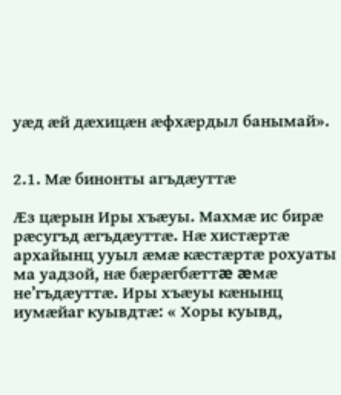уæд æй дæхицæн æфхæрдыл банымай».


2.1. Мæ бинонты агъдæуттæ

Æз цæрын Иры хъæуы. Махмæ ис бирæ рæсугъд æгъдæуттæ. Нæ хистæртæ архайынц ууыл æмæ кæстæртæ рохуаты ма уадзой, нæ бæрæгбæттæ æмæ не’гъдæуттæ. Иры хъæуы кæнынц иумæйаг куывдтæ: « Хоры куывд,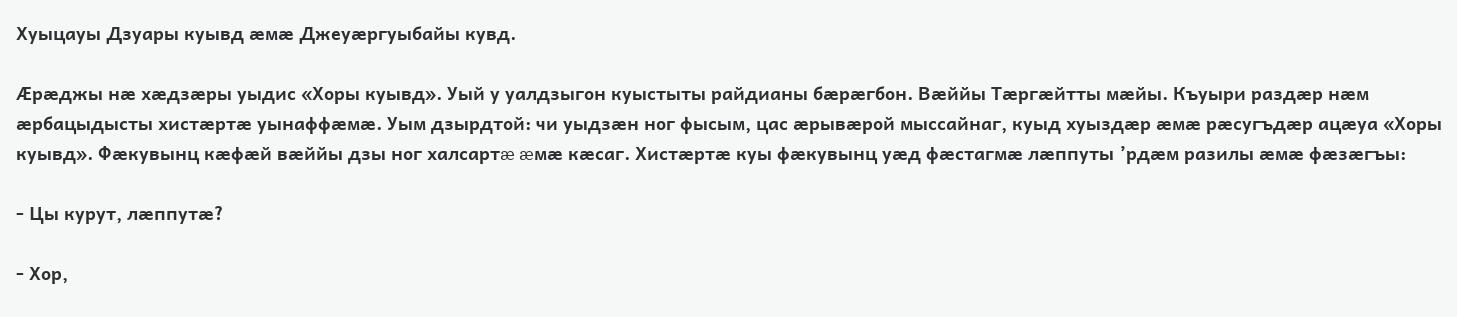Хуыцауы Дзуары куывд æмæ Джеуæргуыбайы кувд.

Æрæджы нæ хæдзæры уыдис «Хоры куывд». Уый у уалдзыгон куыстыты райдианы бæрæгбон. Вæййы Тæргæйтты мæйы. Къуыри раздæр нæм æрбацыдысты хистæртæ уынаффæмæ. Уым дзырдтой: чи уыдзæн ног фысым, цас æрывæрой мыссайнаг, куыд хуыздæр æмæ рæсугъдæр ацæуа «Хоры куывд». Фæкувынц кæфæй вæййы дзы ног халсартæ æмæ кæсаг. Хистæртæ куы фæкувынц уæд фæстагмæ лæппуты ’рдæм разилы æмæ фæзæгъы:

- Цы курут, лæппутæ?

- Хор,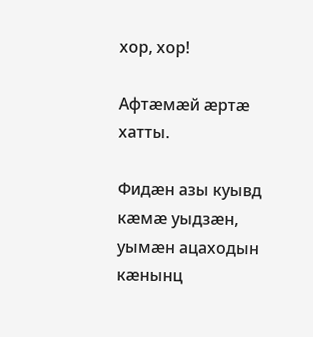хор, хор!

Афтæмæй æртæ хатты.

Фидæн азы куывд кæмæ уыдзæн, уымæн ацаходын кæнынц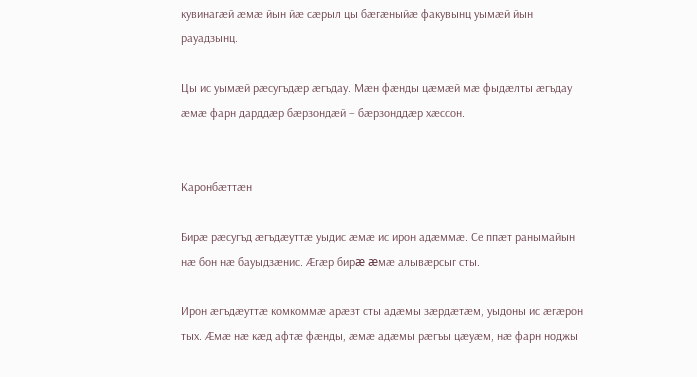кувинагæй æмæ йын йæ сæрыл цы бæгæныйæ факувынц уымæй йын  рауадзынц.

Цы ис уымæй рæсугъдæр æгъдау. Мæн фæнды цæмæй мæ фыдæлты æгъдау æмæ фарн дарддæр бæрзондæй – бæрзонддæр хæссон.


Каронбæттæн

Бирæ рæсугъд æгъдæуттæ уыдис æмæ ис ирон адæммæ. Се ппæт ранымайын  нæ бон нæ бауыдзæнис. Æгæр бирæ æмæ алывæрсыг сты.

Ирон æгъдæуттæ комкоммæ арæзт сты адæмы зæрдæтæм, уыдоны ис æгæрон тых. Æмæ нæ кæд афтæ фæнды, æмæ адæмы рæгъы цæуæм, нæ фарн ноджы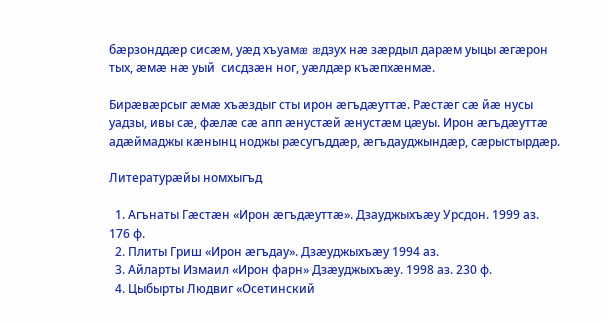бæрзонддæр сисæм, уæд хъуамæ æдзух нæ зæрдыл дарæм уыцы æгæрон тых, æмæ нæ уый  сисдзæн ног, уæлдæр къæпхæнмæ.

Бирæвæрсыг æмæ хъæздыг сты ирон æгъдæуттæ. Рæстæг сæ йæ нусы уадзы, ивы сæ, фæлæ сæ апп æнустæй æнустæм цæуы. Ирон æгъдæуттæ адæймаджы кæнынц ноджы рæсугъддæр, æгъдауджындæр, сæрыстырдæр.

Литературæйы номхыгъд

  1. Агънаты Гæстæн «Ирон æгъдæуттæ». Дзауджыхъæу Урсдон. 1999 аз. 176 ф.
  2. Плиты Гриш «Ирон æгъдау». Дзæуджыхъæу 1994 аз.
  3. Айларты Измаил «Ирон фарн» Дзæуджыхъæу. 1998 аз. 230 ф.
  4. Цыбырты Людвиг «Осетинский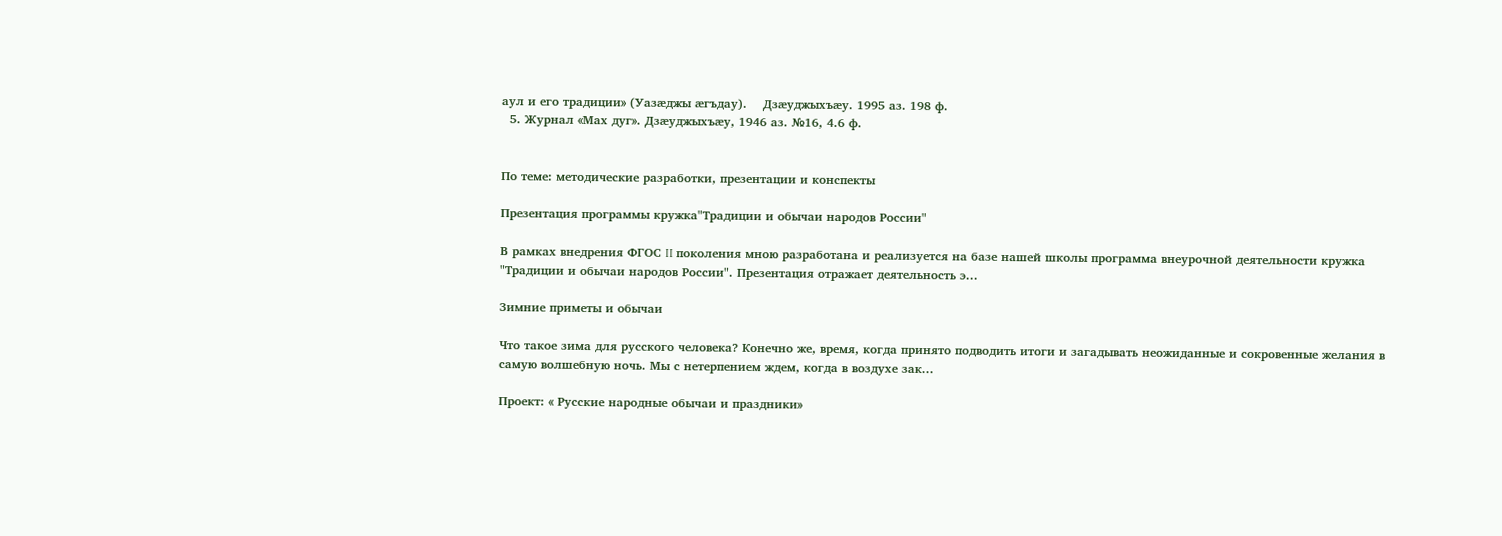аул и его традиции» (Уазæджы æгъдау).    Дзæуджыхъæу. 1995 аз. 198 ф.
  5. Журнал «Мах дуг». Дзæуджыхъæу, 1946 аз. №16, 4.6 ф.


По теме: методические разработки, презентации и конспекты

Презентация программы кружка"Традиции и обычаи народов России"

В рамках внедрения ФГОС II поколения мною разработана и реализуется на базе нашей школы программа внеурочной деятельности кружка "Традиции и обычаи народов России". Презентация отражает деятельность э...

Зимние приметы и обычаи

Что такое зима для русского человека? Конечно же, время, когда принято подводить итоги и загадывать неожиданные и сокровенные желания в самую волшебную ночь. Мы с нетерпением ждем, когда в воздухе зак...

Проект: « Русские народные обычаи и праздники»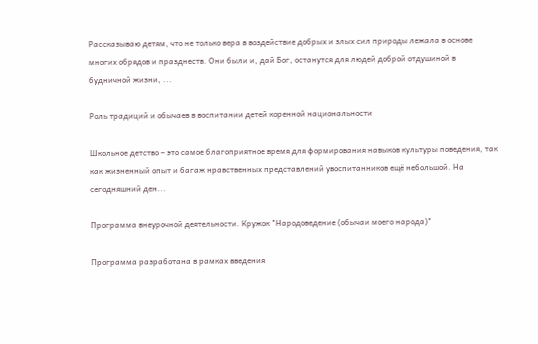Рассказываю детям, что не только вера в воздействие добрых и злых сил природы лежала в основе многих обрядов и празднеств. Они были и, дай Бог, останутся для людей доброй отдушиной в будничной жизни, ...

Роль традиций и обычаев в воспитании детей коренной национальности

Школьное детство – это самое благоприятное время для формирования навыков культуры поведения, так как жизненный опыт и багаж нравственных представлений увоспитанников ещё небольшой. На сегодняшний ден...

Программа внеурочной деятельности. Кружок "Народоведение (обычаи моего народа)"

Программа разработана в рамках введения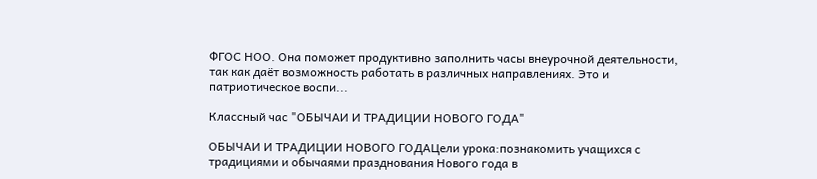ФГОС НОО. Она поможет продуктивно заполнить часы внеурочной деятельности, так как даёт возможность работать в различных направлениях. Это и патриотическое воспи...

Классный час "ОБЫЧАИ И ТРАДИЦИИ НОВОГО ГОДА"

ОБЫЧАИ И ТРАДИЦИИ НОВОГО ГОДАЦели урока:познакомить учащихся с традициями и обычаями празднования Нового года в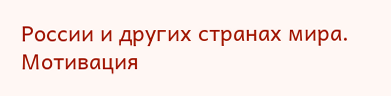России и других странах мира. Мотивация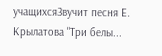учащихсяЗвучит песня Е. Крылатова "Три белы...